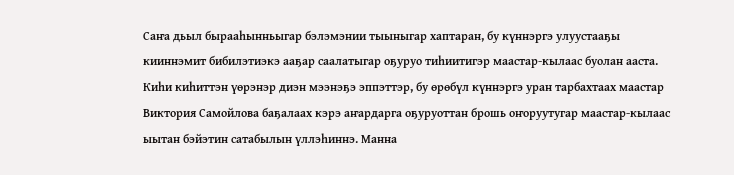Саҥа дьыл бырааһынньыгар бэлэмэнии тыыныгар хаптаран, бу күннэргэ улуустааҕы кииннэмит бибилэтиэкэ ааҕар саалатыгар оҕуруо тиһиитигэр маастар-кылаас буолан ааста.
Киһи киһиттэн үөрэнэр диэн мээнэҕэ эппэттэр, бу өрөбүл күннэргэ уран тарбахтаах маастар Виктория Самойлова баҕалаах кэрэ аҥардарга оҕуруоттан брошь оҥоруутугар маастар-кылаас ыытан бэйэтин сатабылын үллэһиннэ. Манна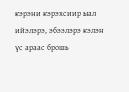кэрэни кэрэхсиир ыал ийэлэрэ, эбээлэрэ кэлэн үс араас брошь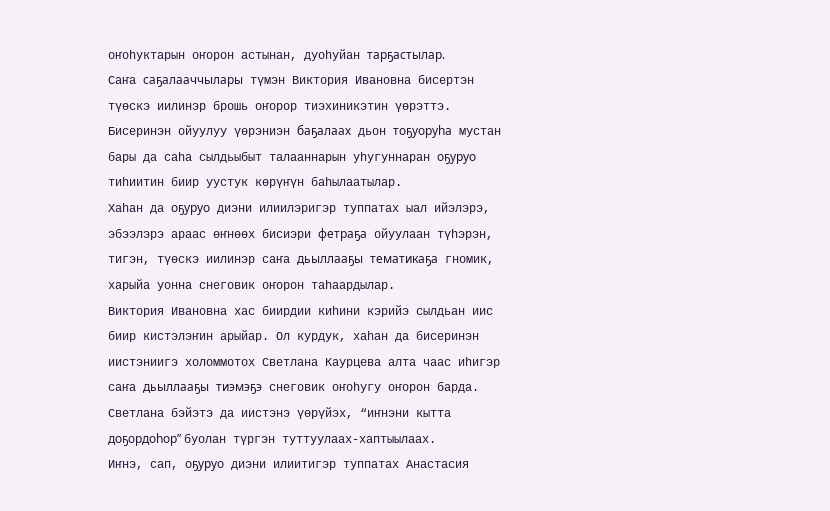оҥоһуктарын оҥорон астынан, дуоһуйан тарҕастылар.
Саҥа саҕалааччылары түмэн Виктория Ивановна бисертэн түөскэ иилинэр брошь оҥорор тиэхиникэтин үөрэттэ. Бисеринэн ойуулуу үөрэниэн баҕалаах дьон тоҕуоруһа мустан бары да саһа сылдьыбыт талааннарын уһугуннаран оҕуруо тиһиитин биир уустук көрүҥүн баһылаатылар.
Хаһан да оҕуруо диэни илиилэригэр туппатах ыал ийэлэрэ, эбээлэрэ араас өҥнөөх бисиэри фетраҕа ойуулаан түһэрэн, тигэн, түөскэ иилинэр саҥа дьыллааҕы тематикаҕа гномик, харыйа уонна снеговик оҥорон таһаардылар.
Виктория Ивановна хас биирдии киһини кэрийэ сылдьан иис биир кистэлэҥин арыйар. Ол курдук, хаһан да бисеринэн иистэниигэ холоммотох Светлана Каурцева алта чаас иһигэр саҥа дьыллааҕы тиэмэҕэ снеговик оҥоһугу оҥорон барда. Светлана бэйэтэ да иистэнэ үөрүйэх, “иҥнэни кытта доҕордоһор” буолан түргэн туттуулаах-хаптыылаах.
Иҥнэ, сап, оҕуруо диэни илиитигэр туппатах Анастасия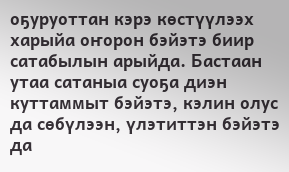оҕуруоттан кэрэ көстүүлээх харыйа оҥорон бэйэтэ биир сатабылын арыйда. Бастаан утаа сатаныа суоҕа диэн куттаммыт бэйэтэ, кэлин олус да сөбүлээн, үлэтиттэн бэйэтэ да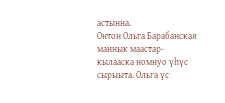астынна.
Онтон Ольга Барабанская маннык маастар-кылааска номнуо үһүс сырыыта. Ольга үс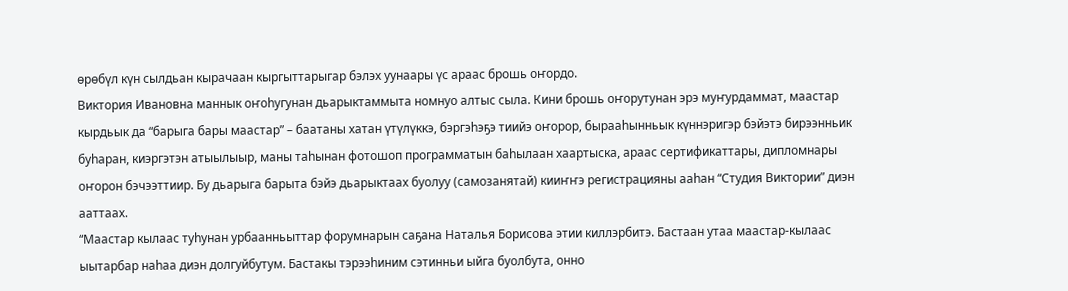өрөбүл күн сылдьан кырачаан кыргыттарыгар бэлэх уунаары үс араас брошь оҥордо.
Виктория Ивановна маннык оҥоһугунан дьарыктаммыта номнуо алтыс сыла. Кини брошь оҥорутунан эрэ муҥурдаммат, маастар кырдьык да “барыга бары маастар” – баатаны хатан үтүлүккэ, бэргэһэҕэ тиийэ оҥорор, бырааһынньык күннэригэр бэйэтэ бирээнньик буһаран, киэргэтэн атыылыыр, маны таһынан фотошоп программатын баһылаан хаартыска, араас сертификаттары, дипломнары оҥорон бэчээттиир. Бу дьарыга барыта бэйэ дьарыктаах буолуу (самозанятай) кииҥҥэ регистрацияны ааһан “Студия Виктории” диэн ааттаах.
“Маастар кылаас туһунан урбаанньыттар форумнарын саҕана Наталья Борисова этии киллэрбитэ. Бастаан утаа маастар-кылаас ыытарбар наһаа диэн долгуйбутум. Бастакы тэрээһиним сэтинньи ыйга буолбута, онно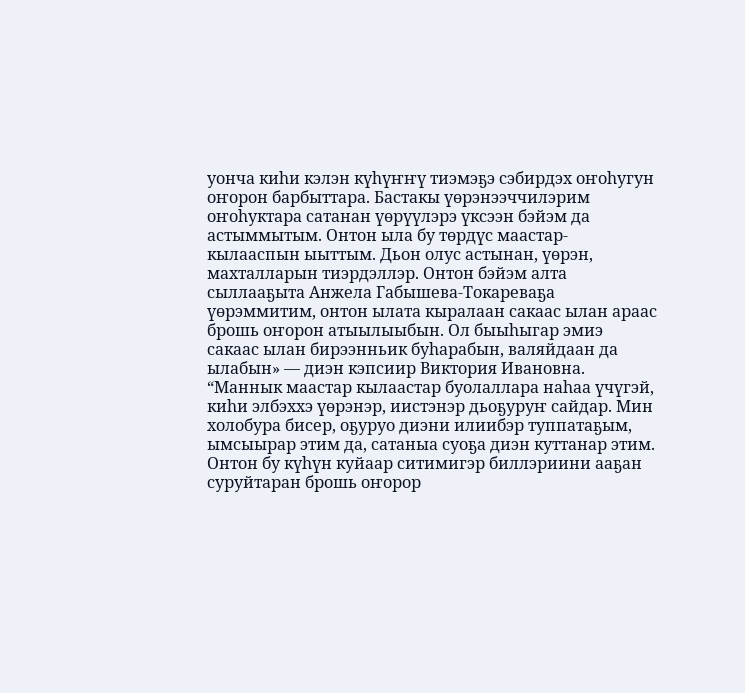уонча киһи кэлэн күһүҥҥү тиэмэҕэ сэбирдэх оҥоһугун оҥорон барбыттара. Бастакы үөрэнээччилэрим оҥоһуктара сатанан үөрүүлэрэ үксээн бэйэм да астыммытым. Онтон ыла бу төрдүс маастар-кылааспын ыыттым. Дьон олус астынан, үөрэн, махталларын тиэрдэллэр. Онтон бэйэм алта сыллааҕыта Анжела Габышева-Токареваҕа үөрэммитим, онтон ылата кыралаан сакаас ылан араас брошь оҥорон атыылыыбын. Ол быыһыгар эмиэ сакаас ылан бирээнньик буһарабын, валяйдаан да ылабын» — диэн кэпсиир Виктория Ивановна.
“Маннык маастар кылаастар буолаллара наһаа үчүгэй, киһи элбэххэ үөрэнэр, иистэнэр дьоҕуруҥ сайдар. Мин холобура бисер, оҕуруо диэни илиибэр туппатаҕым, ымсыырар этим да, сатаныа суоҕа диэн куттанар этим. Онтон бу күһүн куйаар ситимигэр биллэриини ааҕан суруйтаран брошь оҥорор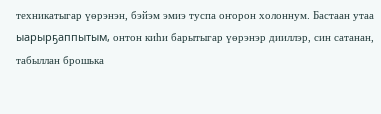техникатыгар үөрэнэн, бэйэм эмиэ туспа оҥорон холоннум. Бастаан утаа ыарырҕаппытым, онтон киһи барытыгар үөрэнэр дииллэр, син сатанан, табыллан брошька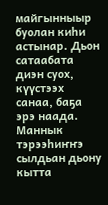майгынныыр буолан киһи астынар. Дьон сатаабата диэн суох, күүстээх санаа, баҕа эрэ наада. Маннык тэрээһиҥҥэ сылдьан дьону кытта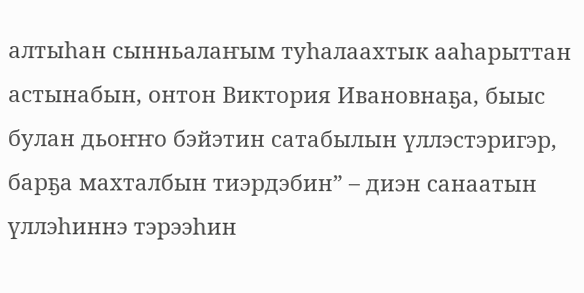алтыһан сынньалаҥым туһалаахтык ааһарыттан астынабын, онтон Виктория Ивановнаҕа, быыс булан дьоҥҥо бэйэтин сатабылын үллэстэригэр, барҕа махталбын тиэрдэбин” – диэн санаатын үллэһиннэ тэрээһин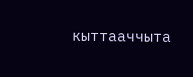кыттааччыта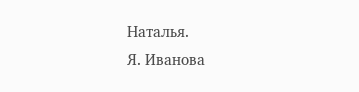Наталья.
Я. Иванова